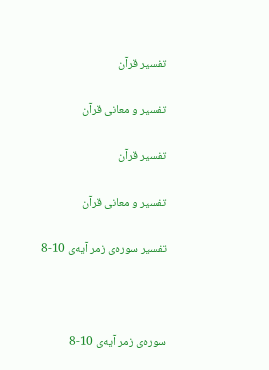تفسیر قرآن

تفسیر و معانی قرآن

تفسیر قرآن

تفسیر و معانی قرآن

تفسیر سوره‌ی زمر آیه‌ی 10-8



سوره‌ی زمر آیه‌ی 10-8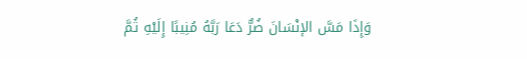وَإِذَا مَسَّ الإنْسَانَ ضُرٌّ دَعَا رَبَّهُ مُنِیبًا إِلَیْهِ ثُمَّ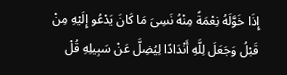إِذَا خَوَّلَهُ نِعْمَةً مِنْهُ نَسِیَ مَا کَانَ یَدْعُو إِلَیْهِ مِنْ قَبْلُ وَجَعَلَ لِلَّهِ أَنْدَادًا لِیُضِلَّ عَنْ سَبِیلِهِ قُلْ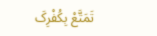تَمَتَّعْ بِکُفْرِکَ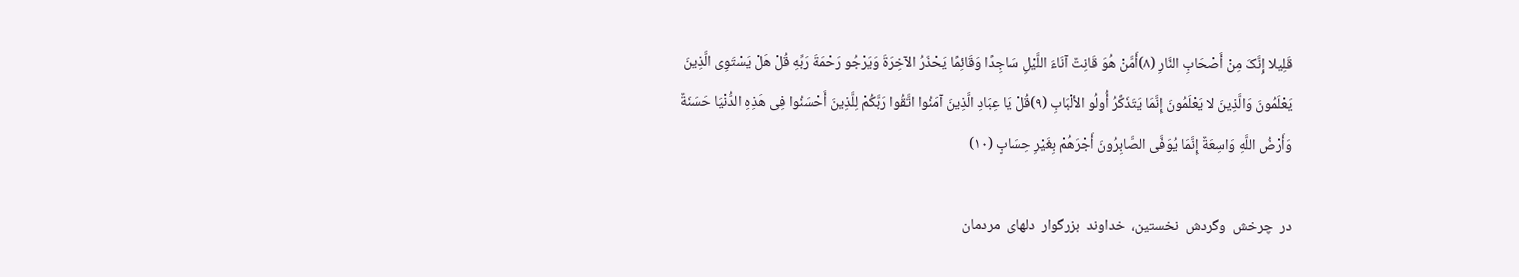قَلِیلا إِنَّکَ مِنْ أَصْحَابِ النَّارِ (٨)أَمَّنْ هُوَ قَانِتٌ آنَاءَ اللَّیْلِ سَاجِدًا وَقَائِمًا یَحْذَرُ الآخِرَةَ وَیَرْجُو رَحْمَةَ رَبِّهِ قُلْ هَلْ یَسْتَوِی الَّذِینَ یَعْلَمُونَ وَالَّذِینَ لا یَعْلَمُونَ إِنَّمَا یَتَذَکَّرُ أُولُو الألْبَابِ (٩)قُلْ یَا عِبَادِ الَّذِینَ آمَنُوا اتَّقُوا رَبَّکُمْ لِلَّذِینَ أَحْسَنُوا فِی هَذِهِ الدُّنْیَا حَسَنَةٌ وَأَرْضُ اللَّهِ وَاسِعَةٌ إِنَّمَا یُوَفَّى الصَّابِرُونَ أَجْرَهُمْ بِغَیْرِ حِسَابٍ (١٠)

در  چرخش  وگردش  نخستین‌،  خداوند  بزرگوار  دلهای  مردمان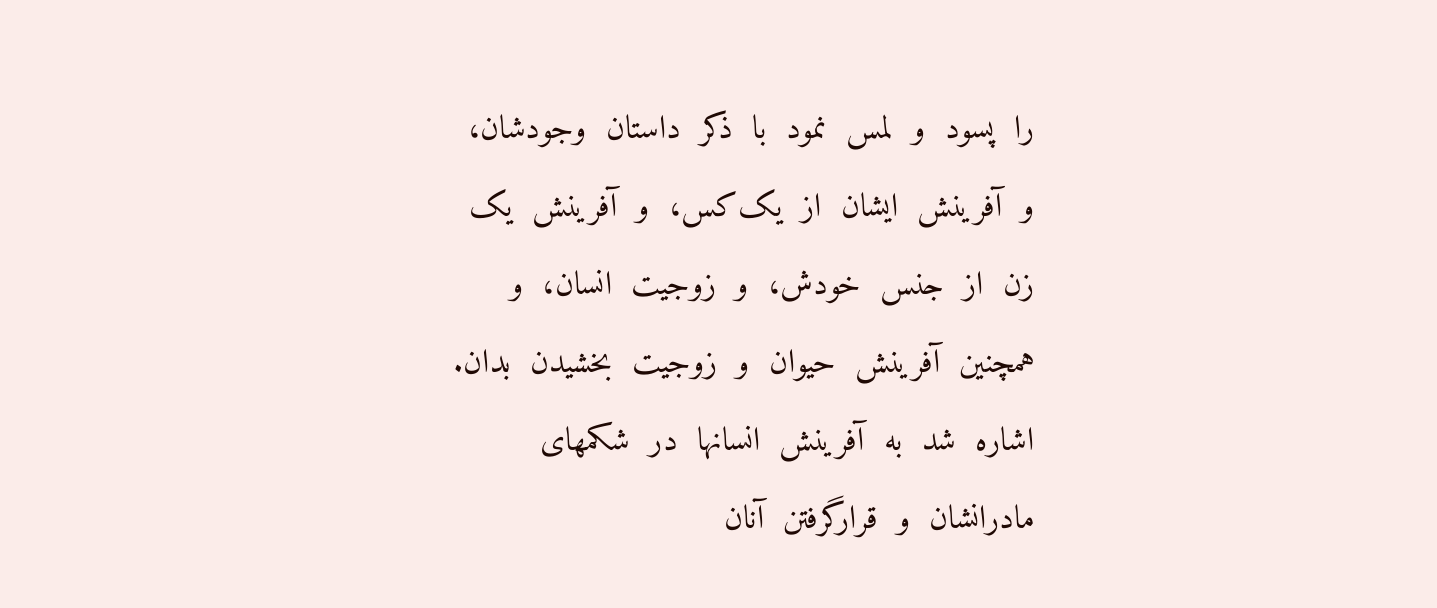را  پسود  و  لمس  نمود  با  ذکر  داستان  وجودشان‌،  و  آفرینش  ایشان  از  یک‌کس‌،  و  آفرینش  یک  زن  از  جنس  خودش‌،  و  زوجیت  انسان‌،  و  همچنین  آفرینش  حیوان  و  زوجیت  بخشیدن  بدان.  اشاره  شد  به  آفرینش  انسانها  در  شکمهای  مادرانشان  و  قرارگرفتن  آنان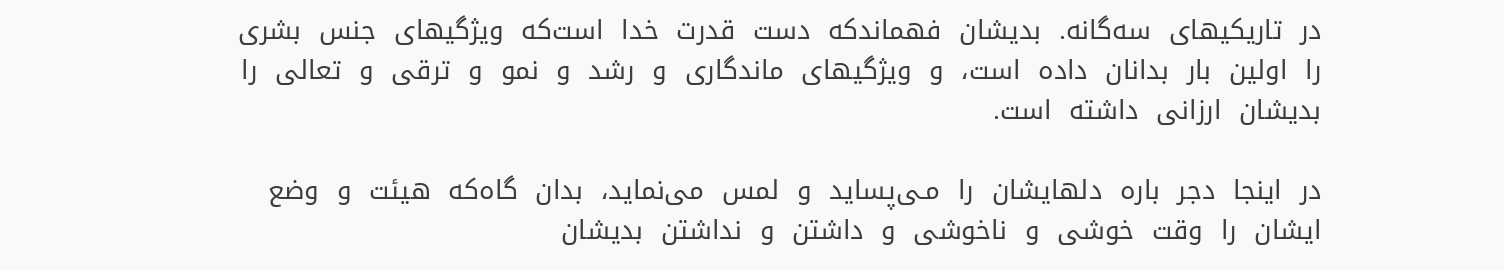در  تاریکیهای  سه‌گانه‌.  بدیشان  فهماندکه  دست  قدرت  خدا  است‌که  ویژگیهای  جنس  بشری  را  اولین  بار  بدانان  داده  است‌،  و  ویژگیهای  ماندگاری  و  رشد  و  نمو  و  ترقی  و  تعالی  را  بدیشان  ارزانی  داشته  است‌.

در  اینجا  دجر  باره  دلهایشان  را  مـی‌پساید  و  لمس  می‌نماید،  بدان  گاه‌که  هیئت  و  وضع  ایشان  را  وقت  خوشی  و  ناخوشی  و  داشتن  و  نداشتن  بدیشان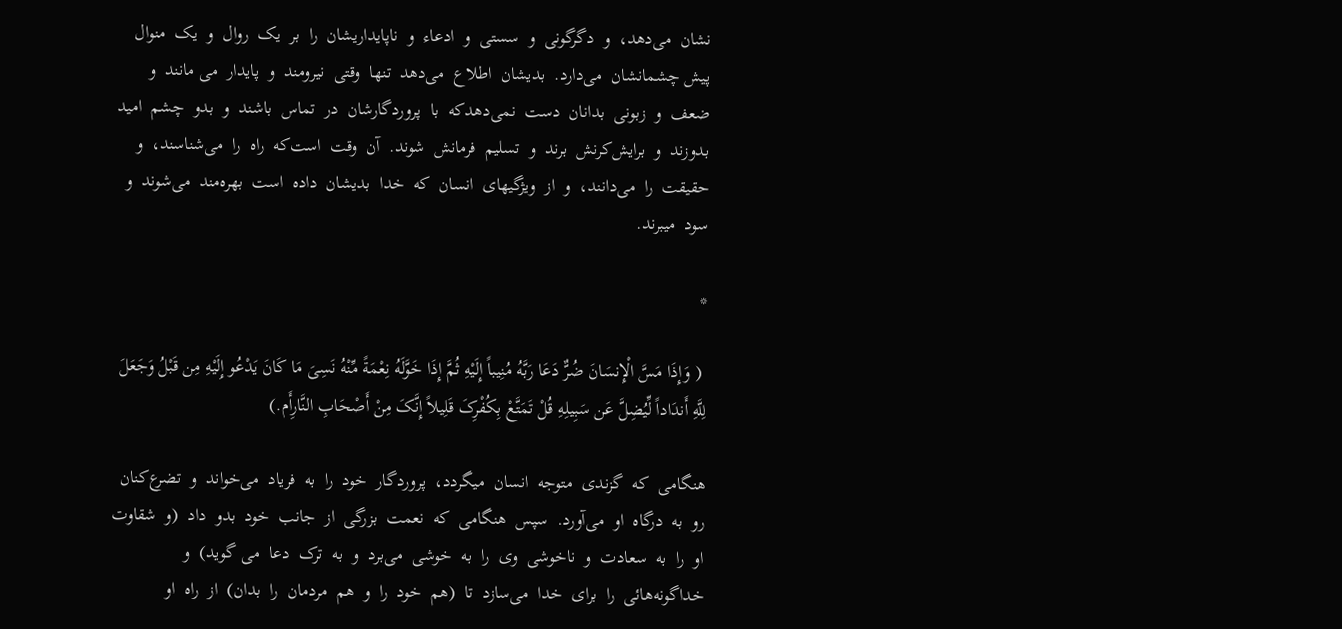نشان  می‌دهد،  و  دگرگونی  و  سستی  و  ادعاء  و  ناپایداریشان  را  بر  یک  روال  و  یک  منوال  پیش چشمانشان  می‌دارد.  بدیشان  اطلاع  می‌دهد  تنها  وقتی  نیرومند  و  پایدار  می مانند  و  ضعف  و  زبونی  بدانان  دست  نمی‌دهدکه  با  پروردگارشان  در  تماس  باشند  و  بدو  چشم  امید  بدوزند  و  برایش‌کرنش  برند  و  تسلیم  فرمانش  شوند.  آن  وقت  است‌که  راه  را  می‌شناسند،  و  حقیقت  را  می‌دانند،  و  از  ویژگیهای  انسان  که  خدا  بدیشان  داده  است  بهره‌مند  می‌شوند  و  سود  میبرند.

*

 ( وَإِذَا مَسَّ الْإِنسَانَ ضُرٌّ دَعَا رَبَّهُ مُنِیباً إِلَیْهِ ثُمَّ إِذَا خَوَّلَهُ نِعْمَةً مِّنْهُ نَسِیَ مَا کَانَ یَدْعُو إِلَیْهِ مِن قَبْلُ وَجَعَلَ لِلَّهِ أَندَاداً لِّیُضِلَّ عَن سَبِیلِهِ قُلْ تَمَتَّعْ بِکُفْرِکَ قَلِیلاً إِنَّکَ مِنْ أَصْحَابِ النَّارِأَم.)

هنگامی  که  گزندی  متوجه  انسان  میگردد،  پروردگار  خود  را  به  فریاد  می‌خواند  و  تضرع‌کنان  رو  به  درگاه  او  می‌آورد.  سپس  هنگامی  که  نعمت  بزرگی  از  جانب  خود  بدو  داد  (و  شقاوت  او  را  به  سعادت  و  ناخوشی  وی  را  به  خوشی  می‌برد  و  به  ترک  دعا  می گوید)  و  خداگونه‌هائی  را  برای  خدا  می‌سازد  تا  (هم  خود  را  و  هم  مردمان  را  بدان‌)  از  راه  او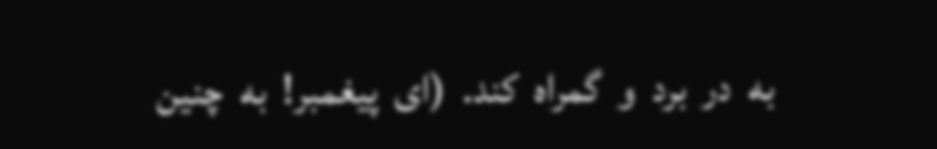به  در  برد  و  گمراه  کند.  (ای  پیغمبر!  به  چنین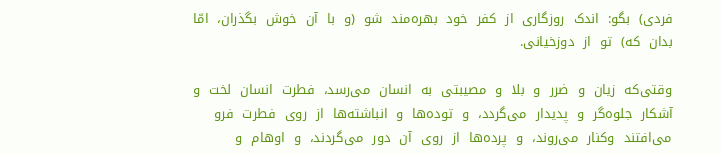فردی‌)  بگو:  اندک  روزگاری  از  کفر  خود  بهره‌مند  شو  (و  با  آن  خوش  بگذران،  امّا  بدان  که‌)  تو  از  دوزخیانی‌.

وقتی‌که  زیان  و  ضرر  و  بلا  و  مصیبتی  به  انسان  می‌رسد،  فطرت  انسان  لخت  و  آشکار  جلوه‌گر  و  پدیدار  می‌گردد،  و  توده‌ها  و  انباشته‌ها  از  روی  فطرت  فرو  می‌افتند  وکنار  می‌روند،  و  پرده‌ها  از  روی  آن  دور  می‌گردند،  و  اوهام  و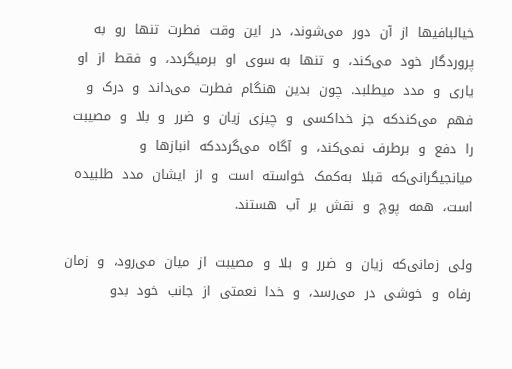خیالبافیها  از  آن  دور  می‌شوند،  در  این  وقت  فطرت  تنها  رو  به  پروردگار  خود  می‌کند،  و  تنها  به سوی  او  برمیگردد،  و  فقط  از  او  یاری  و  مدد  میطلبد.  چون  بدین  هنگام  فطرت  می‌داند  و  درک  و  فهم  می‌کندکه  جز  خداکسی  و  چیزی  زیان  و  ضرر  و  بلا  و  مصیبت  را  دفع  و  برطرف  نمی‌کند،  و  آگاه  می‌گرددکه  انبازها  و  میانجیگرانی‌که  قبلا  به‌کمک  خواسته  است  و  از  ایشان  مدد  طلبیده  است‌،  همه  پوچ  و  نقش  بر  آب  هستند.

ولی  زمانی‌که  زیان  و  ضرر  و  بلا  و  مصیبت  از  میان  می‌رود،  و  زمان  رفاه  و  خوشی  در  می‌رسد،  و  خدا  نعمتی  از  جانب  خود  بدو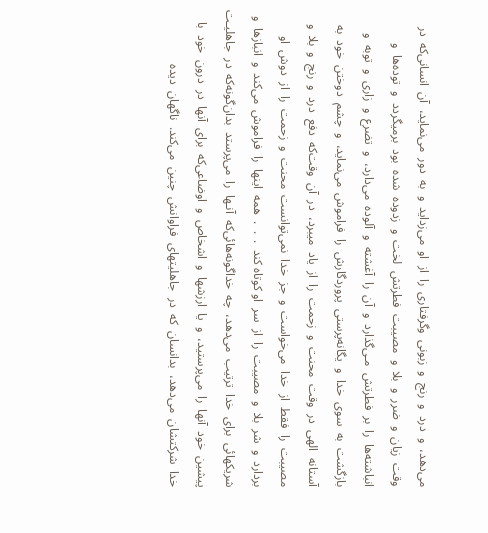می‌دهد،  و  درد  و  رنج  و  زبونی  وگرفتاری  را  از  او  می‌زداید  و  به  دور  می‌نماید،  آن  انسانی‌که  در  وقت  زیان  و  ضرر  و  بلا  و  مصیبت  فطرتش  لخت  و  زدوده  شده  بود  برمیگردد  و  توده‌ها  و  انباشته‌ها  را  بر  فطرتش  مـی‌گذارد  و  آن  را  آغشته  و  آلوده  می‌دارد،  و  تضرع  و  زاری  و  توبه  و  بازگشت  به  سوی  خدا  و  یگانه‌پرستی  پروردگارش  را  فر‌اموش  می‌نماید،  و  چشم  دوختن  خود  به  آستانه  الهی  در  وقت  محنت  و  زحمت  را  از  یاد  میبرد،  در  آن  وقت‌که  دفع  درد  و  رنج  و  بلا  و  مصیبت  را  فقط  از  خدا  می‌خواست  و  جز  خدا  نمی‌توانست  محنت  و  زحمت  را  از  دوش  او  بردارد  و  شر  بلا  و  مصیبت  را  از  سر  او کوتاه‌ کند  .  .  .  همه  اینها  را  فراموش  می‌کند  و  انبازها  و  شریکهائی  برای  خدا  ترتیب  می‌دهد،  چه  خداگونه‌هائی‌که  آنـها  را  می‌پرستد  بدان‌گونه‌که  در  جاهلیـت  پیشین  خود  آنها  را  می‌پرستید،  و  یا  ارزشها  و  اشخاص  و  اوضاعی‌که  برای  آنها  در  درون  خود  با  خدا  شرکتشان  می‌دهد،  بدانسان  که  در  جاهلیتهای  فراوانش  چنین  می‌کند.  ناگهان  دیده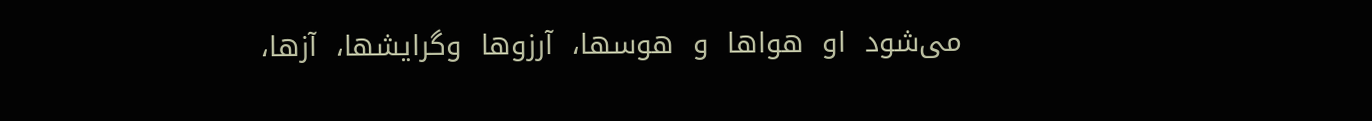می‌شود  او  هواها  و  هوسها،  آرزوها  وگرایشها،  آزها،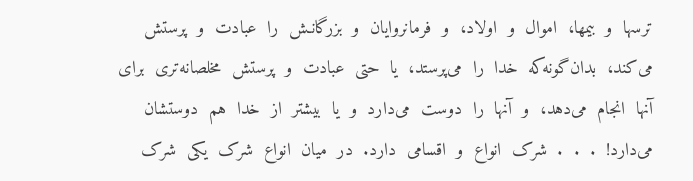ترسها  و  بیمها،  اموال  و  اولاد،  و  فرمانروایان  و  بزرگانـش  را  عبادت  و  پرستش  می‌کند،  بدان‌گونه‌که  خدا  را  می‌پرستد،  یا  حتی  عبادت  و  پرستش  مخلصانه‌تری  برای  آنها  انجام  می‌دهد،  و  آنها  را  دوست  می‌دارد  و  یا  بیشتر  از  خدا  هم  دوستشان  می‌دارد!  .  .  .  شرک  انواع  و  اقسامی  دارد.  در  میان  انواع  شرک  یکی  شرک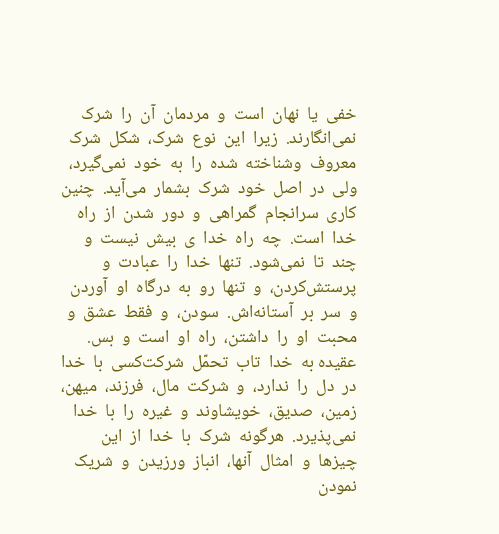خفی  یا  نهان  است  و  مردمان  آن  را  شرک  نمی‌انگارند.  زیرا  این  نوع  شرک‌،  شکل  شرک  معروف  وشناخته  شده  را  به  خود  نمی‌گیرد،  ولی  در  اصل  خود  شرک  بشمار  می‌آید.  چنین  کاری  سرانجام  گمراهی  و  دور  شدن  از  راه  خدا  است‌.  چه  راه  خدا  ی  بیش  نیست  و  چند  تا  نمی‌شود.  تنها  خدا  را  عبادت  و  پرستش‌کردن‌،  و  تنها  رو  به  درگاه  او  آوردن  و  سر  بر  آستانه‌اش.  سودن‌،  و  فقط  عشق  و  محبت  او  را  داشتن‌،  راه  او  است  و  بس.  عقیده به  خدا  تاب  تحمّل  شرکت‌کسی  با  خدا  در  دل  را  ندارد،  و  شرکت  مال‌،  فرزند،  میهن‌،  زمین‌،  صدیق‌،  خویشاوند  و  غیره  را  با  خدا  نمی‌پذیرد.  هرگونه  شرک  با  خدا  از  این  چیزها  و  امثال  آنها،  انباز  ورزیدن  و  شریک  نمودن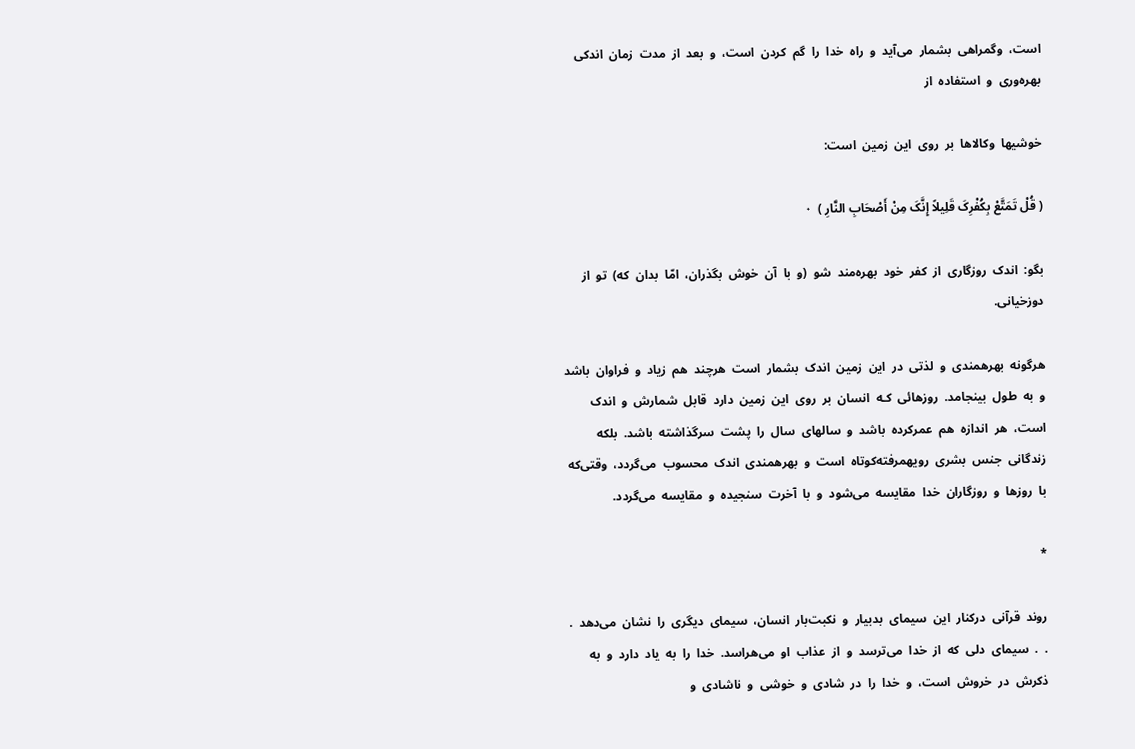است‌،  وگمراهی  بشمار  می‌آید  و  راه  خدا  را  گم  کردن  است‌،  و  بعد  از  مدت  زمان  اندکی  بهره‌وری  و  استفاده  از

خوشیها  وکالاها  بر  روی  این  زمین  است‌:

( قُلْ تَمَتَّعْ بِکُفْرِکَ قَلِیلاً إِنَّکَ مِنْ أَصْحَابِ النَّارِ )  ٠

بگو:  اندک  روزگاری  از  کفر  خود  بهره‌مند  شو  (و  با  آن  خوش  بگذران،  امّا  بدان  که‌)  تو  از  دوزخیانی‌.

هرگونه  بهرهمندی  و  لذتی  در  این  زمین  اندک  بشمار  است  هرچند  هم  زیاد  و  فراوان  باشد  و  به  طول  بینجامد.  روزهائی  کـه  انسان  بر  روی  این  زمین  دارد  قابل  شمارش  و  اندک  است‌،  هر  اندازه  هم  عمرکرده  باشد  و  سالهای  سال  را  پشت  سرگذاشته  باشد.  بلکه  زندگانی  جنس  بشری  رویهمرفته‌کوتاه  است  و  بهرهمندی  اندک  محسوب  می‌گردد،  وقتی‌که  با  روزها  و  روزگاران  خدا  مقایسه  می‌شود  و  با  آخرت  سنجیده  و  مقایسه  می‌گردد.

*

روند  قرآنی  درکنار  این  سیمای  بدبیار  و  نکبت‌بار  انسان‌،  سیمای  دیگری  را  نشان  می‌دهد  .  .  .  سیمای  دلی  که  از  خدا  می‌ترسد  و  از  عذاب  او  می‌هراسد.  خدا  را  به  یاد  دارد  و  به  ذکرش  در  خروش  است‌،  و  خدا  را  در  شادی  و  خوشی  و  ناشادی  و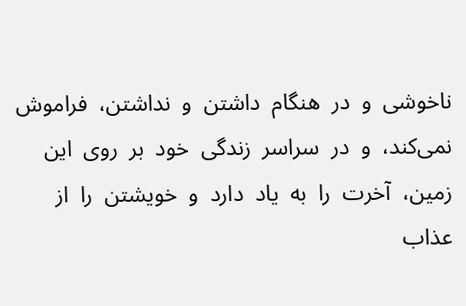ناخوشی  و  در  هنگام  داشتن  و  نداشتن‌،  فراموش  نمی‌کند،  و  در  سراسر  زندگی  خود  بر  روی  این  زمین‌،  آخرت  را  به  یاد  دارد  و  خویشتن  را  از  عذاب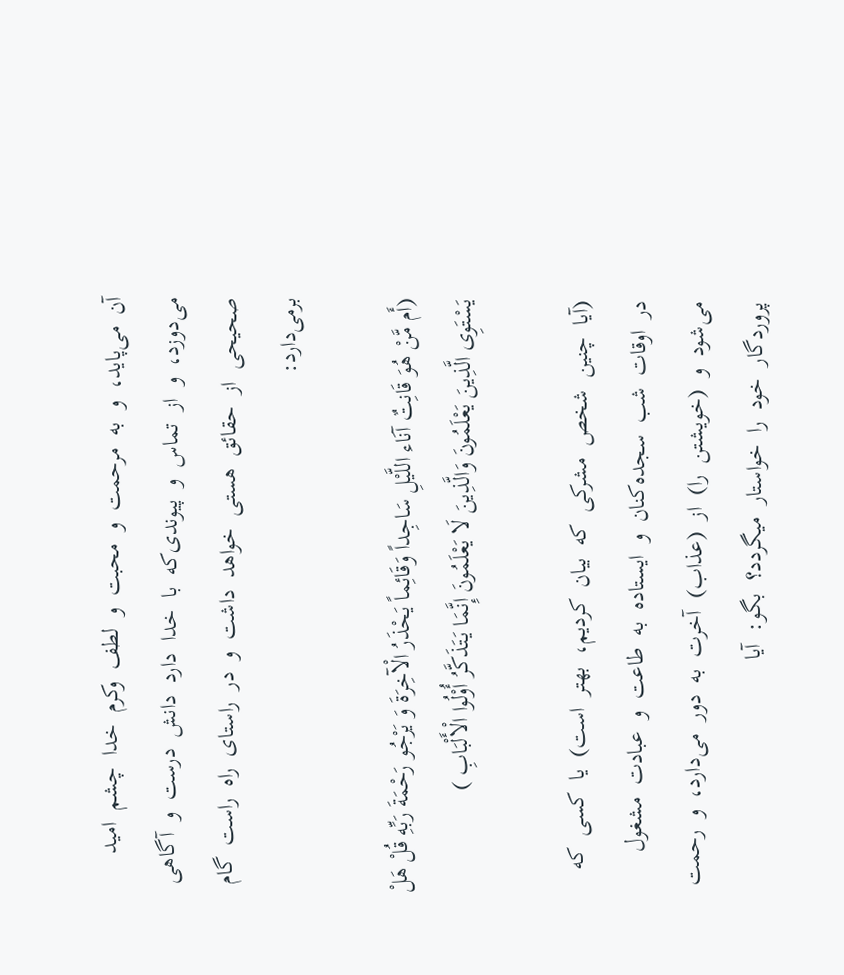آن  می‌پاید،  و  به  مرحمت  و  محبت  و  لطف  وکرم  خدا  چشم  امید  می‌دوزد،  و  از  تماس  و  پیوندی‌که  با  خدا  دارد  دانش  درست  و  آگاهی  صحیحی  از  حقائق  هستی  خواهد  داشت  و  در  راستای  راه  راست  گام  برمی‌دارد:

(أَم مَّنْ هُوَ قَانِتٌ آنَاء اللَّیْلِ سَاجِداً وَقَائِماً یَحْذَرُ الْآخِرَةَ وَ یَرْجُو رَحْمَةَ رَبِّهِ قُلْ هَلْ یَسْتَوِی الَّذِینَ یَعْلَمُونَ وَالَّذِینَ لَا یَعْلَمُونَ إِنَّمَا یَتَذَکَّرُ أُوْلُوا الْأَلْبَابِ )

(آیا  چنین  شخص  مشرکی  که  بیان  کردیم‌،  بهتر  است‌)  یا  کسی  که  در  اوقات  شب  سجده‌کنان  و  ایستاده  به  طاعت  و  عبادت  مشغول  می‌شود  و  (خویشتن  را)  از  (عذاب‌)  آخرت  به  دور  می‌دارد،  و  رحمت  پروردگار  خود  را  خواستار  میگردد؟  بگو:  آیا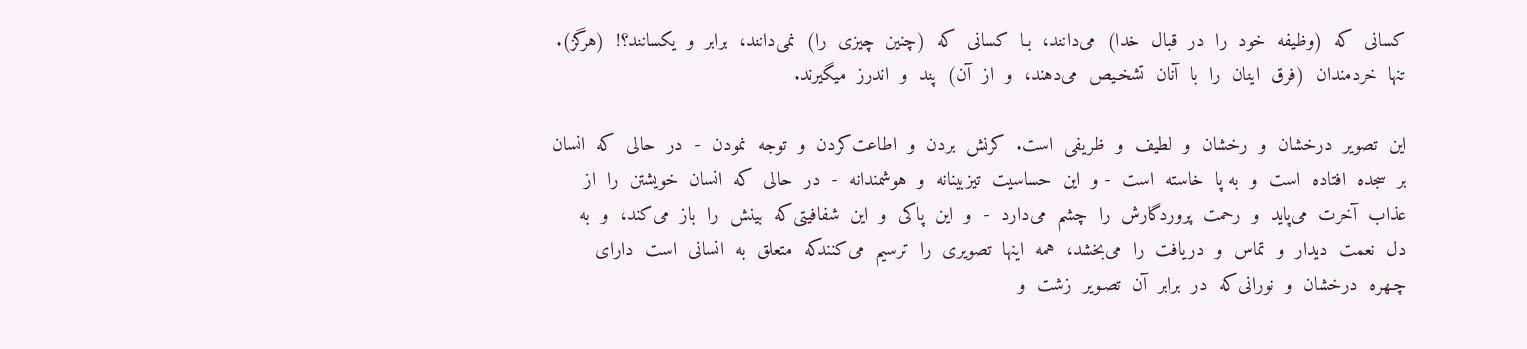کسانی  که  (وظیفه  خود  را  در  قبال  خدا)  می‌دانند،  بـا  کسانی  که  (چنین  چیزی  را)  نمی‌دانند،  برابر  و  یکسانند؟‌!  (هرگز).  تنها  خردمندان  (فرق  اینان  را  با  آنان  تشخـیص  می‌دهند،  و  از  آن‌)  پند  و  اندرز  میگیرند.

این  تصویر  درخشان  و  رخشان  و  لطیف  و  ظریفی  است‌.  کرنش  بردن  و  اطاعت‌کردن  و  توجه  نمودن  -  در  حالی  که  انسان  بر  سجده  افتاده  است  و  به پا  خاسته  است  - و  این  حساسیت  تیزبینانه  و  هوشمندانه  -  در  حالی  که  انسان  خویشتن  را  از  عذاب  آخرت  می‌پاید  و  رحمت  پروردگارش  را  چشم  می‌دارد  -  و  این  پاکی  و  این  شفافیتی‌که  بینش  را  باز  می‌کند،  و  به  دل  نعمت  دیدار  و  تماس  و  دریافت  را  می‌بخشد،  همه  اینها  تصویری  را  ترسیم  می‌کنندکه  متعلق  به  انسانی  است  دارای  چـهره  درخشان  و  نورانی‌که  در  برابر  آن  تصـویر  زشت  و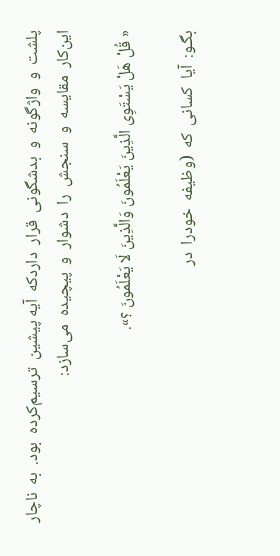پلشت  و  واژگونه  و  بدشگونی  قرار  داردکه  آیه پیشین  ترسیم‌کرده  بود.  به  ناچار  این‌کار  مقایسه  و  سنجش  را  دشوار  و  پیچیده  می‌سازد:

« قُلْ هَلْ یَسْتَوِی الَّذِینَ یَعْلَمُونَ وَالَّذِینَ لَا یَعْلَمُونَ ؟».

بگـو:  آیا  کسانی  که  (وظیفه  خودرا  در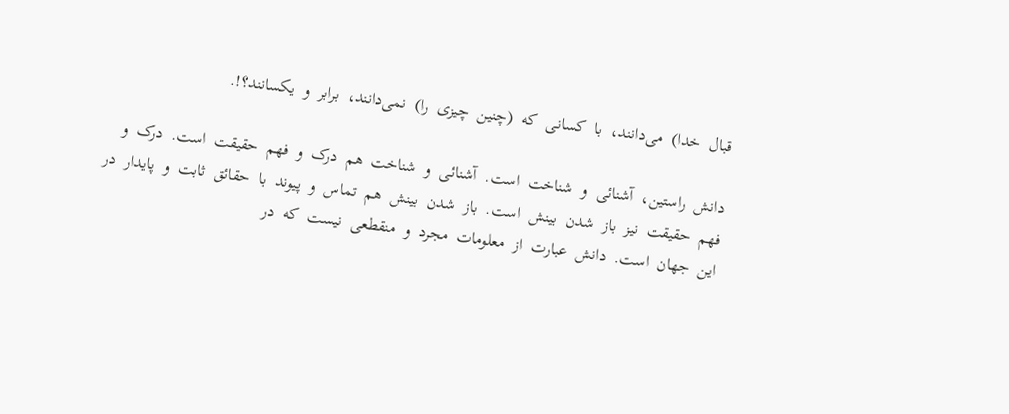قبال  خدا)  می‌دانند،  با  کسانی  که  (چنین  چیزی  را)  نمی‌دانند،  برابر  و  یکسانند؟‌!.

دانش  راستین‌،  آشنائی  و  شناخت  است‌.  آشنائی  و  شناخت  هم  درک  و  فهم  حقیقت  است‌.  درک  و  فهم  حقیقت  نیز  باز  شدن  بینش  است‌.  باز  شدن  بینش  هم  تماس  و  پیوند  با  حقائق  ثابت  و  پایدار  در  این  جهان  است‌.  دانش  عبارت  از  معلومات  مجرد  و  منقطعی  نیست  که  در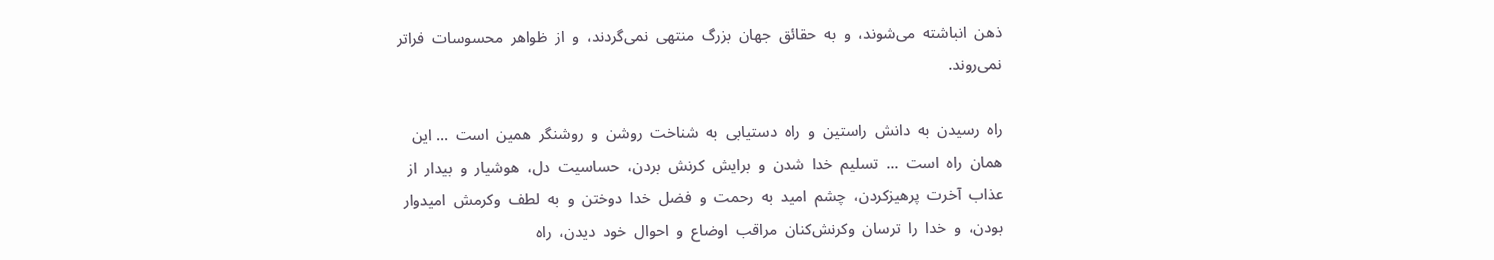ذهن  انباشته  می‌شوند،  و  به  حقائق  جهان  بزرگ  منتهی  نمی‌گردند،  و  از  ظواهر  محسوسات  فراتر  نمی‌روند.

راه  رسیدن  به  دانش  راستین  و  راه  دستیابی  به  شناخت  روشن  و  روشنگر  همین  است  ... این  همان  راه  است  ...  تسلیم  خدا  شدن  و  برایش  کرنش  بردن،  حساسیت  دل‌،  هوشیار  و  بیدار  از  عذاب  آخرت  پرهیزکردن‌،  چشم  امید  به  رحمت  و  فضل  خدا  دوختن  و  به  لطف  وکرمش  امیدوار  بودن،  و  خدا  را  ترسان  وکرنش‌کنان  مراقب  اوضاع  و  احوال  خود  دیدن‌،  راه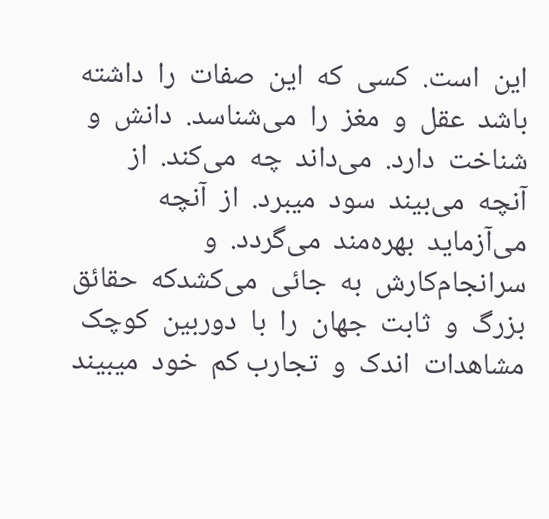این  است‌.  کسی  که  این  صفات  را  داشته  باشد  عقل  و  مغز  را  می‌شناسد.  دانش  و  شناخت  دارد.  می‌داند  چه  می‌کند.  از  آنچه  می‌بیند  سود  میبرد.  از  آنچه  می‌آزماید  بهره‌مند  می‌گردد.  و  سرانجام‌کارش  به  جائی  می‌کشدکه  حقائق  بزرگ  و  ثابت  جهان  را  با  دوربین  کوچک  مشاهدات  اندک  و  تجارب ‌کم  خود  میبیند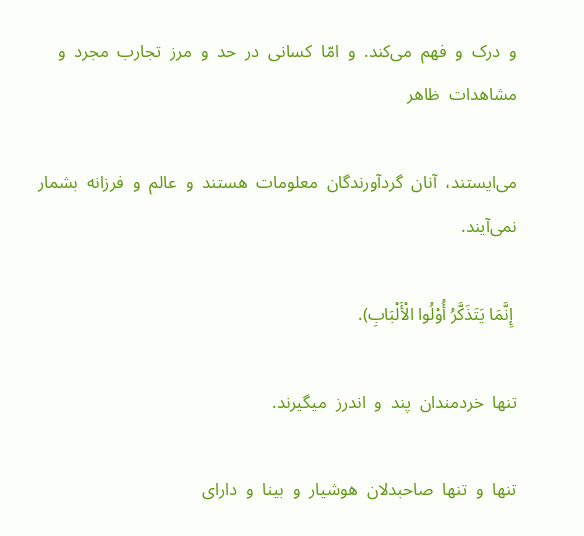و  درک  و  فهم  می‌کند.  و  امّا  کسانی  در  حد  و  مرز  تجارب  مجرد  و  مشاهدات  ظاهر

می‌ایستند،  آنان  گردآورندگان  معلومات  هستند  و  عالم  و  فرزانه  بشمار  نمی‌آیند.

 إِنَّمَا یَتَذَکَّرُ أُوْلُوا الْأَلْبَابِ).

تنها  خردمندان  پند  و  اندرز  میگیرند.

تنها  و  تنها  صاحبدلان  هوشیار  و  بینا  و  دارای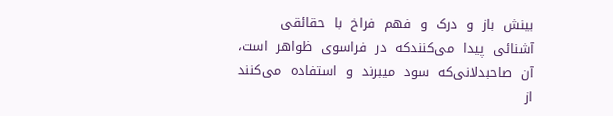بینش  باز  و  درک  و  فهم  فراخ  با  حقائقی  آشنائی  پیدا  می‌کنندکه  در  فراسوی  ظواهر  است‌،  آن  صاحبدلانی‌که  سود  میبرند  و  استفاده  می‌کنند  از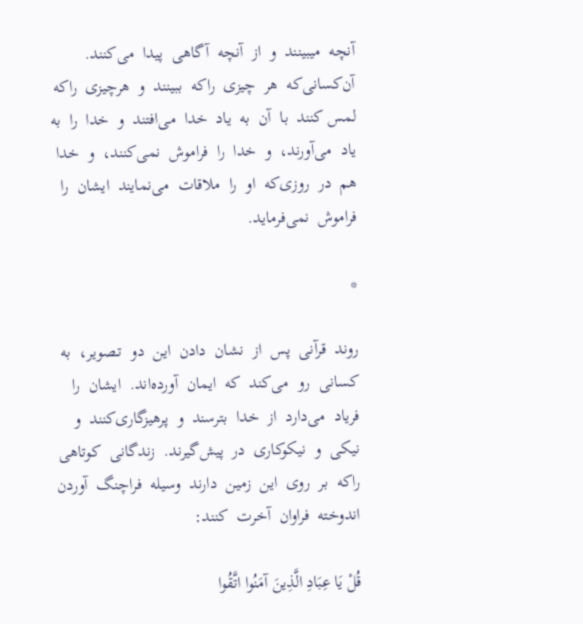آنچه  میبینند  و  از  آنچه  آگاهی  پیدا  می‌کنند.  آن‌کسانی‌که  هر  چیزی  راکه  ببینند  و  هرچیزی  راکه  لمس ‌کنند  با  آن  به  یاد  خدا  می‌افتند  و  خدا  را  به  یاد  می‌آورند،  و  خدا  را  فراموش  نمی‌کنند،  و  خدا  هم  در  روزی‌که  او  را  ملاقات  می‌نمایند  ایشان  را  فراموش  نمی‌فرماید.

*

روند  قرآنی  پس  از  نشان  دادن  این  دو  تـصویر،  به  کسانی  رو  می‌کند  که  ایمان  آورده‌اند.  ایشان  را  فریاد  می‌دارد  از  خدا  بترسند  و  پرهیزگاری‌کنند  و  نیکی  و  نیکو‌کاری  در  پیش‌گیرند.  زندگانی  کوتاهی  راکه  بر  روی  این  زمین  دارند  وسیله  فراچنگ  آوردن  اندوخته  فراوان  آخرت  کنند:

قُلْ یَا عِبَادِ الَّذِینَ آمَنُوا اتَّقُوا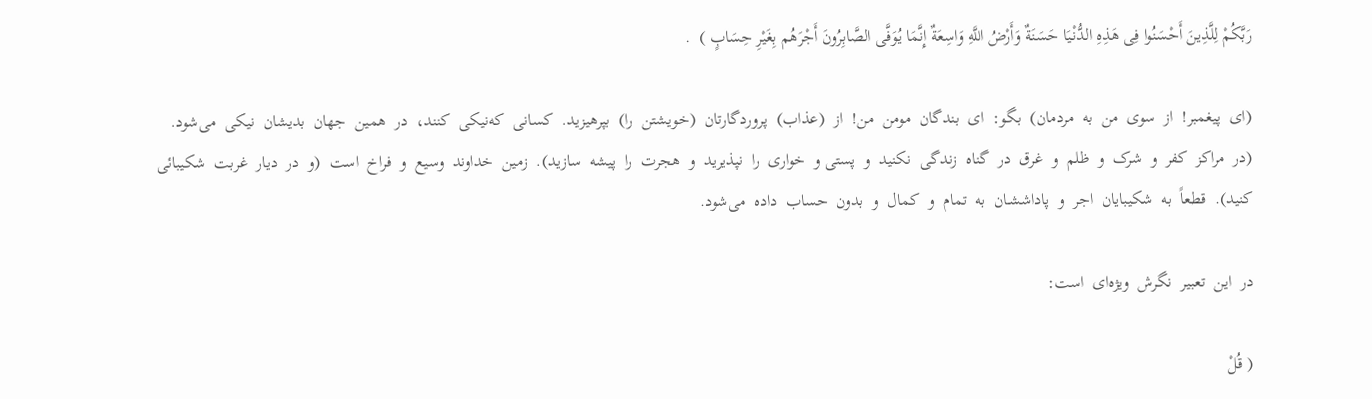رَبَّکُمْ لِلَّذِینَ أَحْسَنُوا فِی هَذِهِ الدُّنْیَا حَسَنَةٌ وَأَرْضُ اللَّهِ وَاسِعَةٌ إِنَّمَا یُوَفَّى الصَّابِرُونَ أَجْرَهُم بِغَیْرِ حِسَابٍ )  .

(ای  پیغمبر!  از  سوی  من  به  مردمان‌)  بگو:  ای  بندگان  مومن  من‌!  از  (عذاب‌)  پروردگارتان  (خویشتن  را)  بپرهیزید.  کسانی  که‌نیکی  کنند،  در  همین  جهان  بدیشان  نیکی  می‌شود.  (در  مراکز  کفر  و  شرک  و  ظلم  و  غرق  در  گناه  زندگی  نکنید  و  پستی ‌و  خواری  را  نپذیرید  و  هجرت  را  پیشه  سازید).  زمین  خداوند  وسیع  و  فراخ  است  (و  در  دیار  غربت  شکیبائی  کنید).  قطعاً  به  شکیبایان  اجر  و  پاداششـان  به  تمام  و  کمال  و  بدون  حساب  داده  می‌شود.

در  این  تعبیر  نگرش  ویژه‌ای  است‌:

( قُلْ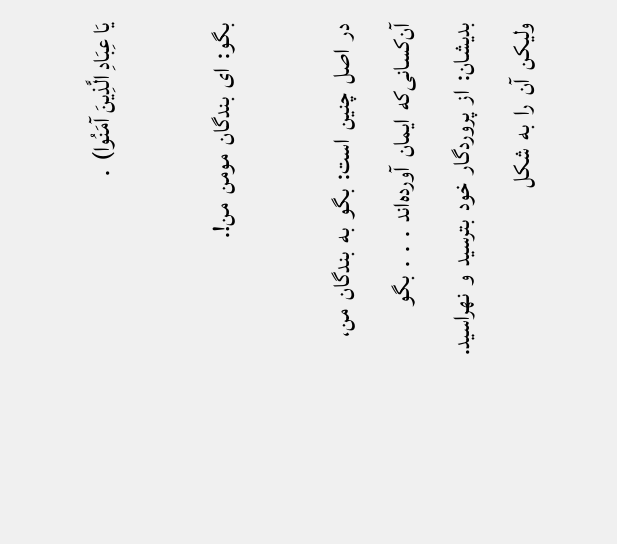یَا عِبَادِ الَّذِینَ آمَنُوا)  .

بگو:  ای  بندگان  مومن  من‌!.

در  اصل  چنین  است‌:  بگو  به  بندگان  من‌،  آن‌کسانی‌که  ایمان  آورده‌اند  .  .  .  بگو  بدیشان‌:  از  پروردگار  خود  بترسید  و  نهراسید.  ولیکن  آن  را  به  شکل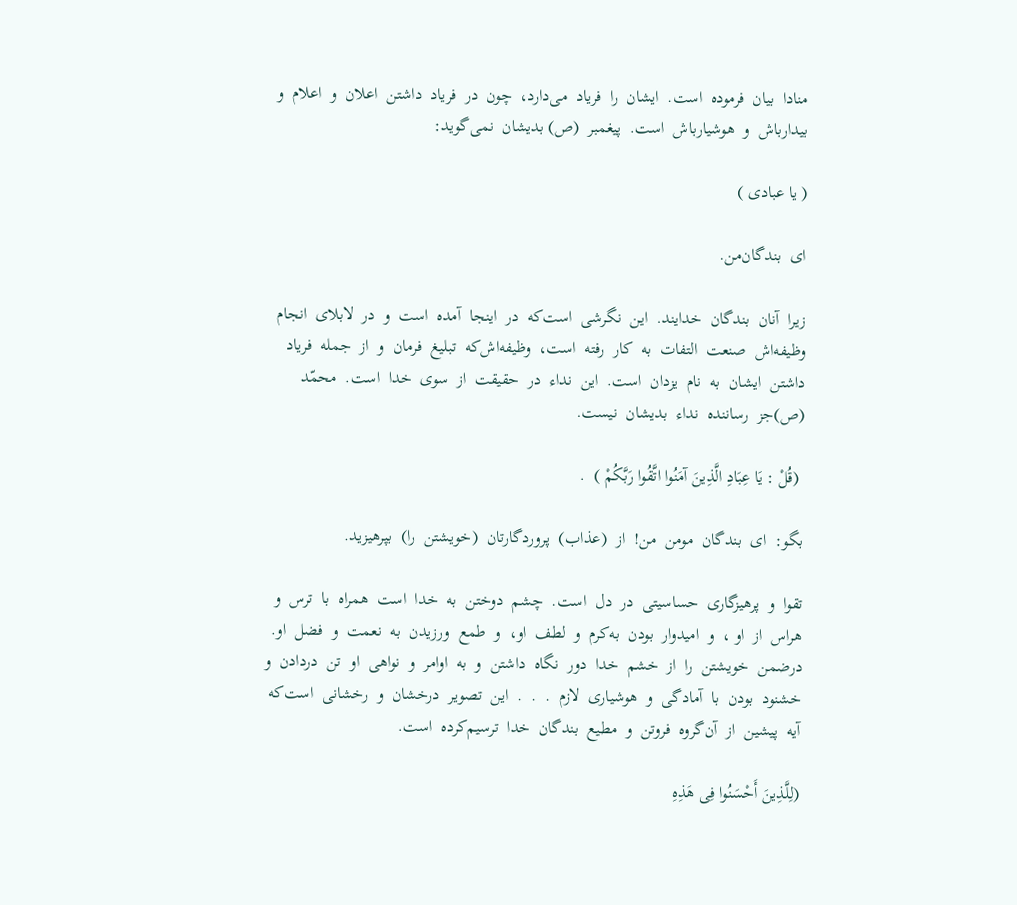منادا  بیان  فرموده  است‌.  ایشان  را  فریاد  می‌دارد،  چون  در  فریاد  داشتن  اعلان  و  اعلام  و  بیدارباش  و  هوشیارباش  است‌.  پیغمبر  (ص) بدیشان  نمی‌گوید:

( یا عبادی )

ای  بندگان‌من‌.

زیرا  آنان  بندگان  خدایند.  این  نگرشی  است‌که  در  اینجا  آمده  است  و  در  لابلای  انجام  وظیفه‌اش  صنعت  التفات  به  کار  رفته  است‌،  وظیفه‌اش‌که  تبلیغ  فرمان  و  از  جمله  فریاد  داشتن  ایشان  به  نام  یزدان  است‌.  این  نداء  در  حقیقت  از  سوی  خدا  است‌.  محمّد  (ص)جز  رساننده  نداء  بدیشان  نیست‌.

 (قُلْ : یَا عِبَادِ الَّذِینَ آمَنُوا اتَّقُوا رَبَّکُمْ )  .

بگو:  ای  بندگان  مومن  من‌!  از  (عذاب‌)  پروردگارتان  (خویشتن  را)  بپرهیزید.

تقوا  و  پرهیزگاری  حساسیتی  در  دل  است‌.  چشم  دوختن  به  خدا  است  همراه  با  ترس  و  هراس  از  او ،  و  امیدوار  بودن  به‌کرم  و  لطف  او،  و  طمع  ورزیدن  به  نعمت  و  فضل  او.  درضمن  خویشتن  را  از  خشم  خدا  دور  نگاه  داشتن  و  به  اوامر  و  نواهی  او  تن  دردادن  و  خشنود  بودن  با  آمادگی  و  هوشیاری  لازم  .  .  .  این  تصویر  درخشان  و  رخشانی  است‌که  آیه  پیشین  از  آن‌گروه  فروتن  و  مطیع  بندگان  خدا  ترسیم‌کرده  است‌.

(لِلَّذِینَ أَحْسَنُوا فِی هَذِهِ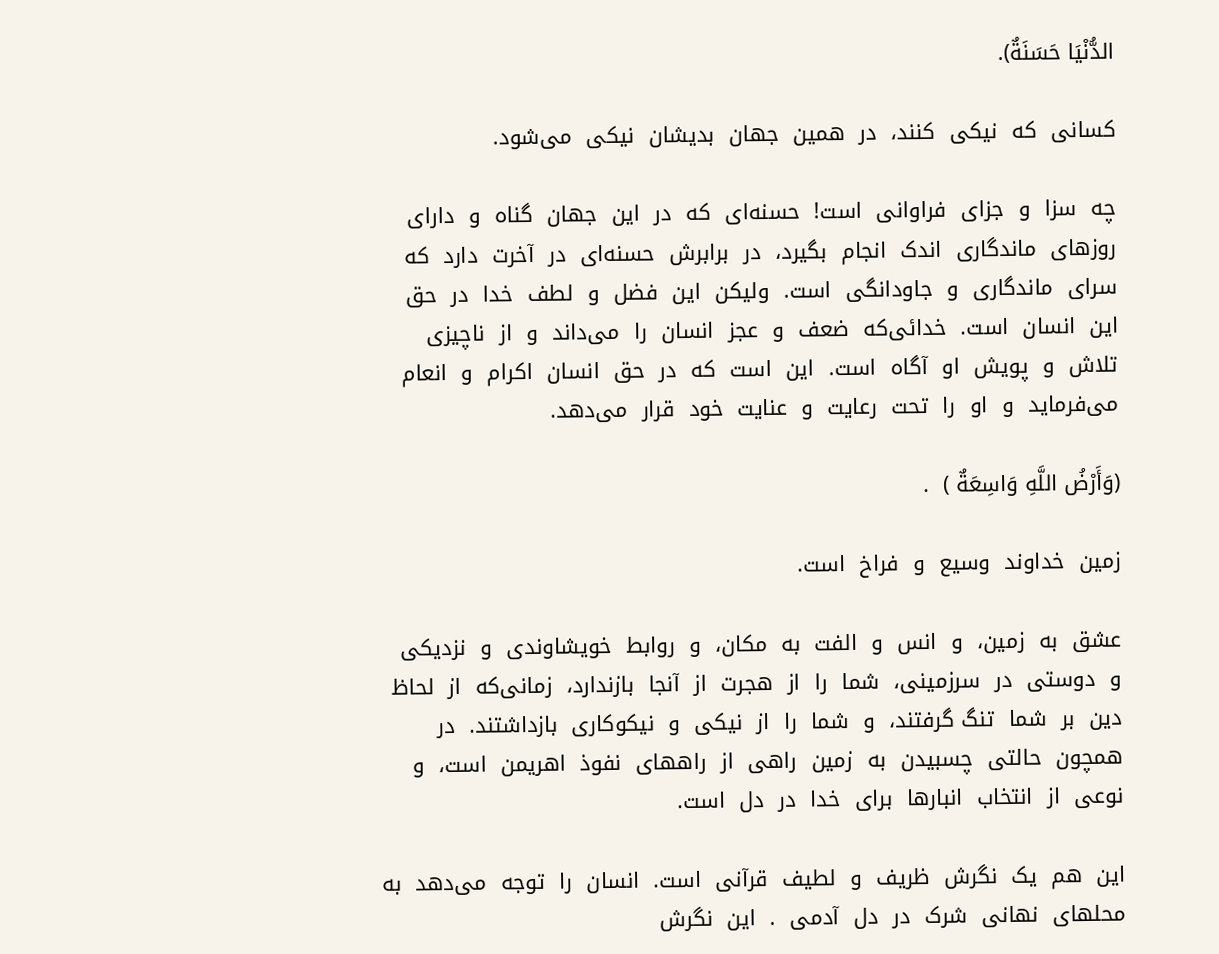الدُّنْیَا حَسَنَةٌ).

کسانی  که  نیکی  کنند،  در  همین  جهان  بدیشان  نیکی  می‌شود.

چه  سزا  و  جزای  فراوانی  است!  حسنه‌ای  که  در  این  جهان  گناه  و  دارای  روزهای  ماندگاری  اندک  انجام  بگیرد،  در  برابرش  حسنه‌ای  در  آخرت  دارد  که  سرای  ماندگاری  و  جاودانگی  است‌.  ولیکن  این  فضل  و  لطف  خدا  در  حق  این  انسان  است‌.  خدائی‌که  ضعف  و  عجز  انسان  را  می‌داند  و  از  ناچیزی  تلاش  و  پویش  او  آگاه  است‌.  این  است  که  در  حق  انسان  اکرام  و  انعام  می‌فرماید  و  او  را  تحت  رعایت  و  عنایت  خود  قرار  می‌دهد.

(وَأَرْضُ اللَّهِ وَاسِعَةٌ )  .

زمین  خداوند  وسیع  و  فراخ  است‌.

عشق  به  زمین‌،  و  انس  و  الفت  به  مکان‌،  و  روابط  خویشاوندی  و  نزدیکی  و  دوستی  در  سرزمینی‌،  شما  را  از  هجرت  از  آنجا  بازندارد،  زمانی‌که  از  لحاظ  دین  بر  شما  تنگ ‌گرفتند،  و  شما  را  از  نیکی  و  نیکو‌کاری  بازداشتند.  در  همچون  حالتی  چسبیدن  به  زمین  راهی  از  راههای  نفوذ  اهریمن  است‌،  و  نوعی  از  انتخاب  انبارها  برای  خدا  در  دل  است‌.

این  هم  یک  نگرش  ظریف  و  لطیف  قرآنی  است‌.  انسان  را  توجه  می‌دهد  به  محلهای  نهانی  شرک  در  دل  آدمی‌  .  این  نگرش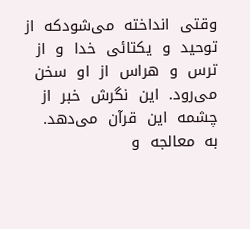وقتی  انداخته  می‌شودکه  از  توحید  و  یکتائی  خدا  و  از  ترس  و  هراس  از  او  سخن  می‌رود.  این  نگرش  خبر  از  چشمه  این  قرآن  می‌دهد.  به  معالجه  و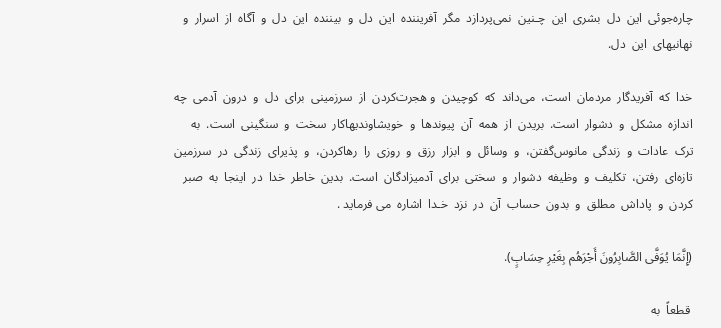چاره‌جوئی  این  دل  بشری  این  چـنین  نمی‌پردازد  مگر  آفریننده  این  دل  و  بیننده  این  دل  و  آگاه  از  اسرار  و  نهانیهای  این  دل‌.

خدا  که  آفریدگار  مردمان  است‌،  می‌داند  که  کوچیدن  و هجرت‌کردن  از  سرزمینی  برای  دل  و  درون  آدمی  چه  اندازه  مشکل  و  دشوار  است‌.  بریدن  از  همه  آن  پیوندها  و  خویشاوندیهاکار  سخت  و  سنگینی  است‌.  به  ترک  عادات  و  زندگی  مانوس‌گفتن‌،  و  وسائل  و  ابزار  رزق  و  روزی  را  رهاکردن‌،  و  پذیرای  زندگی  در  سرزمین  تازه‌ای  رفتن‌،  تکلیف  و  وظیفه  دشوار  و  سختی  برای  آدمیزادگان  است‌.  بدین  خاطر  خدا  در  اینجا  به  صبر  کردن  و  پاداش  مطلق  و  بدون  حساب  آن  در  نزد  خـدا  اشاره  می‌ فرماید .

(إِنَّمَا یُوَفَّى الصَّابِرُونَ أَجْرَهُم بِغَیْرِ حِسَابٍ).

 قطعاً  به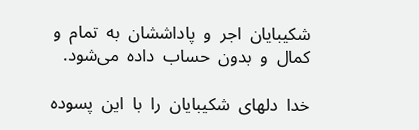شکیبایان  اجر  و  پاداششان  به  تمام  و  کمال  و  بدون  حساب  داده  می‌شود.

خدا  دلهای  شکیبایان  را  با  این  پسوده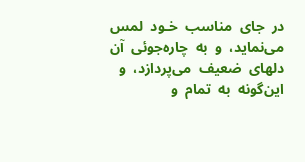در  جای  مناسب  خـود  لمس  می‌نماید،  و  به  چاره‌جوئی  آن  دلهای  ضعیف  می‌پردازد،  و  این‌گونه  به  تمام  و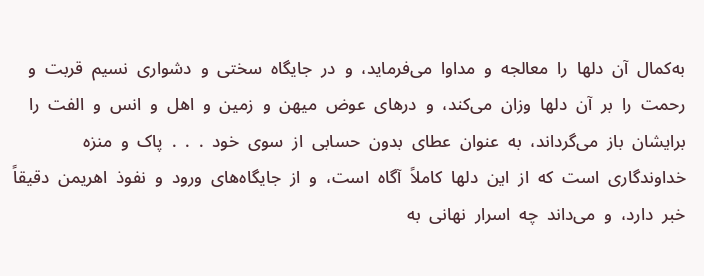به‌کمال  آن  دلها  را  معالجه  و  مداوا  می‌فرماید،  و  در  جایگاه  سختی  و  دشواری  نسیم  قربت  و  رحمت  را  بر  آن  دلها  وزان  می‌کند،  و  درهای  عوض  میهن  و  زمین  و  اهل  و  انس  و  الفت  را  برایشان  باز  می‌گرداند،  به  عنوان  عطای  بدون  حسابی  از  سوی  خود  .  .  .  پاک  و  منزه  خداوندگاری  است  که  از  این  دلها  کاملاً  آگاه  است‌،  و  از  جایگاه‌های  ورود  و  نفوذ  اهریمن  دقیقاً  خبر  دارد،  و  می‌داند  چه  اسرار  نهانی  به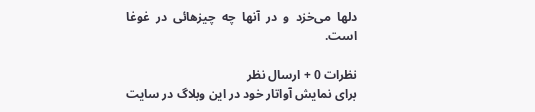دلها  می‌خزد  و  در  آنها  چه  چیزهائی  در  غوغا  است‌.

نظرات 0 + ارسال نظر
برای نمایش آواتار خود در این وبلاگ در سایت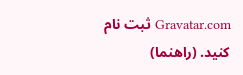Gravatar.com ثبت نام کنید. (راهنما)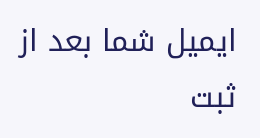ایمیل شما بعد از ثبت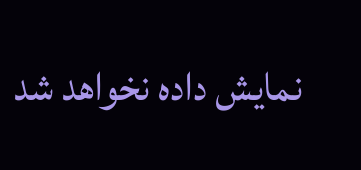نمایش داده نخواهد شد